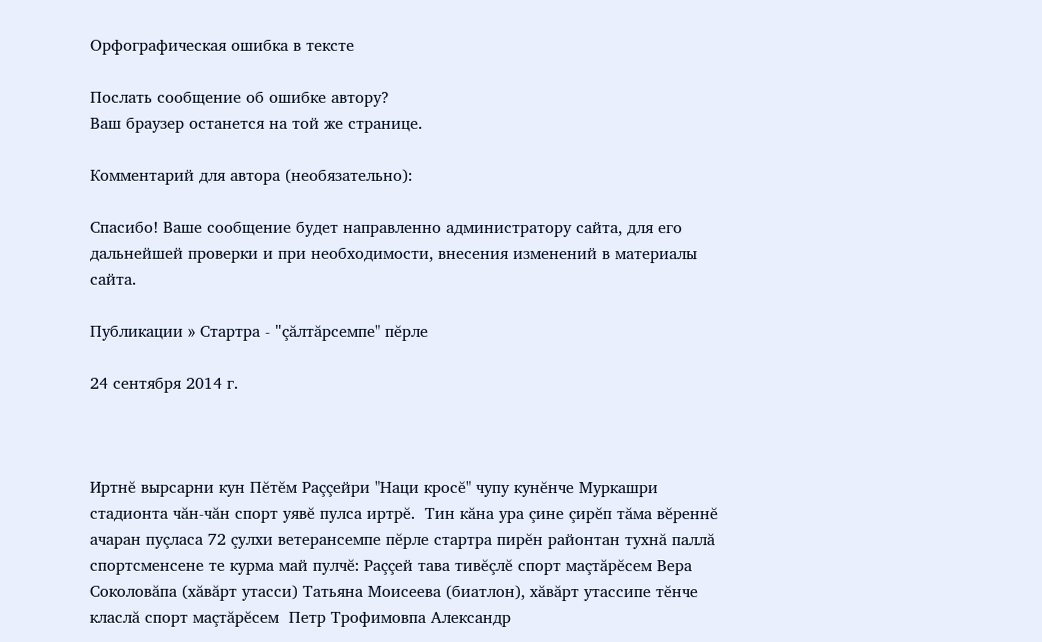Орфографическая ошибка в тексте

Послать сообщение об ошибке автору?
Ваш браузер останется на той же странице.

Комментарий для автора (необязательно):

Спасибо! Ваше сообщение будет направленно администратору сайта, для его дальнейшей проверки и при необходимости, внесения изменений в материалы сайта.

Публикации » Стартра - "çăлтăрсемпе" пĕрле

24 сентября 2014 г.



Иртнĕ вырсарни кун Пĕтĕм Раççейри "Наци кросĕ" чупу кунĕнче Муркашри стадионта чăн-чăн спорт уявĕ пулса иртрĕ.  Тин кăна ура çине çирĕп тăма вĕреннĕ ачаран пуçласа 72 çулхи ветерансемпе пĕрле стартра пирĕн районтан тухнă паллă спортсменсене те курма май пулчĕ: Раççей тава тивĕçлĕ спорт маçтăрĕсем Вера Соколовăпа (хăвăрт утасси) Татьяна Моисеева (биатлон), хăвăрт утассипе тĕнче класлă спорт маçтăрĕсем  Петр Трофимовпа Александр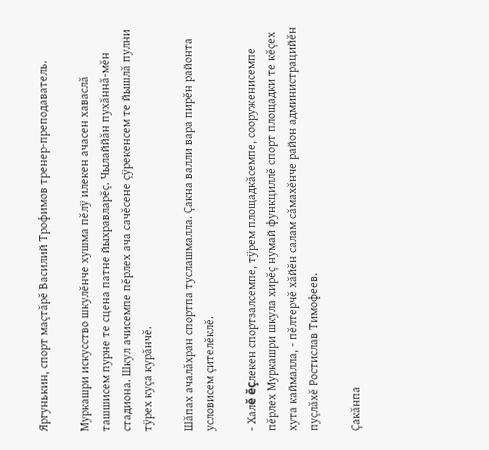Яргунькин, спорт маçтăрĕ Василий Трофимов тренер-преподаватель.

Муркашри искусство шкулĕнче хушма пĕлÿ илекен ачасен хаваслă ташшисем пурне те сцена патне йыхравларĕç. Чылаййăн пухăннă-мĕн стадиона. Шкул ачисемпе пĕрлех ача сачĕсене çÿрекенсем те йышлă пулни тÿрех куçа курăнчĕ.

Шăпах ачалăхран спортпа туслашмалла. Çакна валли вара пирĕн районта  условисем çителĕклĕ.

- Халĕ ĕçлекен спортзалсемпе, тÿрем площадкăсемпе, сооруженисемпе пĕрлех Муркашри шкула хирĕç нумай функциллĕ спорт площадки те кĕçех хута каймалла, - пĕлтерчĕ хăйĕн салам сăмахĕнче район администрацийĕн пуçлăхĕ Ростислав Тимофеев.

Çакăнпа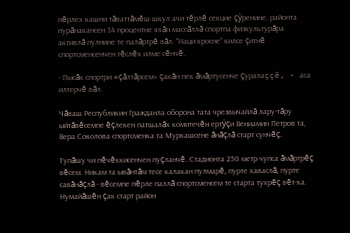пĕрлех кашни тăваттăмĕш шкул ачи тĕрлĕ секцие çÿренине, районта пурăнакансен 34 процентне яхăн массăллă спортпа физкультурăра активлă пулнине те палăртрĕ вăл. "Наци кросне" килсе çитнĕ спортсменсенчен тĕслĕх илме сĕнчĕ.

- Пысăк спортри «çăлтăрсем» çакăн пек ăмăртусенче çуралаççĕ, - аса илтерчĕ вăл.

Чăваш Республикин Гражданла оборона тата чрезвычайлă лару-тăру ыйтăвĕсемпе ĕçлекен патшалăх комитечĕн ертÿçи Вениамин Петров та, Вера Соколова спортсменка та Муркашсене ăнăçлă старт сунчĕç.

Тупăшу чи пĕчĕккисенчен пуçланчĕ. Стадионта 250 метр чупса ăмăртрĕç вĕсем. Никам та ывăнтăм тесе калакан пулмарĕ, пурте хаваслă, пурте савăнăçлă - вĕсемпе пĕрле паллă спортсменсем те старта тухрĕç вĕт-ха. Нумайăшĕн çак старт район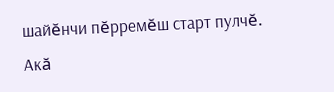шайĕнчи пĕрремĕш старт пулчĕ. Акă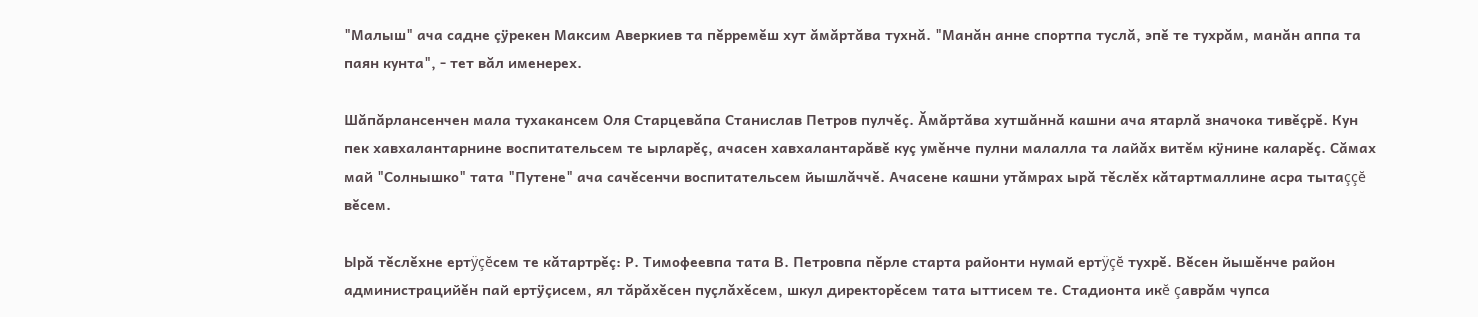"Малыш" ача садне çÿрекен Максим Аверкиев та пĕрремĕш хут ăмăртăва тухнă. "Манăн анне спортпа туслă, эпĕ те тухрăм, манăн аппа та паян кунта", - тет вăл именерех.

Шăпăрлансенчен мала тухакансем Оля Старцевăпа Станислав Петров пулчĕç. Ăмăртăва хутшăннă кашни ача ятарлă значока тивĕçрĕ. Кун пек хавхалантарнине воспитательсем те ырларĕç, ачасен хавхалантарăвĕ куç умĕнче пулни малалла та лайăх витĕм кÿнине каларĕç. Сăмах май "Солнышко" тата "Путене" ача сачĕсенчи воспитательсем йышлăччĕ. Ачасене кашни утăмрах ырă тĕслĕх кăтартмаллине асра тытаççĕ вĕсем.

Ырă тĕслĕхне ертÿçĕсем те кăтартрĕç: Р. Тимофеевпа тата В. Петровпа пĕрле старта районти нумай ертÿçĕ тухрĕ. Вĕсен йышĕнче район администрацийĕн пай ертÿçисем, ял тăрăхĕсен пуçлăхĕсем, шкул директорĕсем тата ыттисем те. Стадионта икĕ çаврăм чупса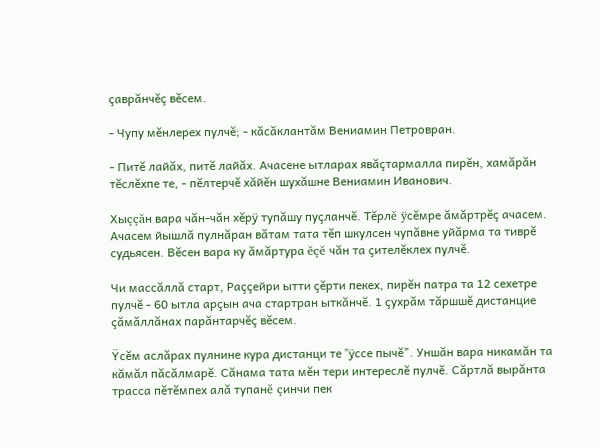çаврăнчĕç вĕсем.

- Чупу мĕнлерех пулчĕ; - кăсăклантăм Вениамин Петровран.

- Питĕ лайăх, питĕ лайăх. Ачасене ытларах явăçтармалла пирĕн, хамăрăн тĕслĕхпе те, - пĕлтерчĕ хăйĕн шухăшне Вениамин Иванович.

Хыççăн вара чăн-чăн хĕрÿ тупăшу пуçланчĕ. Тĕрлĕ ÿсĕмре ăмăртрĕç ачасем. Ачасем йышлă пулнăран вăтам тата тĕп шкулсен чупăвне уйăрма та тиврĕ судьясен. Вĕсен вара ку ăмăртура ĕçĕ чăн та çителĕклех пулчĕ.

Чи массăллă старт, Раççейри ытти çĕрти пекех, пирĕн патра та 12 сехетре пулчĕ - 60 ытла арçын ача стартран ыткăнчĕ. 1 çухрăм тăршшĕ дистанцие çăмăллăнах парăнтарчĕç вĕсем.

Ÿсĕм аслăрах пулнине кура дистанци те "ÿссе пычĕ". Уншăн вара никамăн та кăмăл пăсăлмарĕ. Сăнама тата мĕн тери интереслĕ пулчĕ. Сăртлă вырăнта трасса пĕтĕмпех алă тупанĕ çинчи пек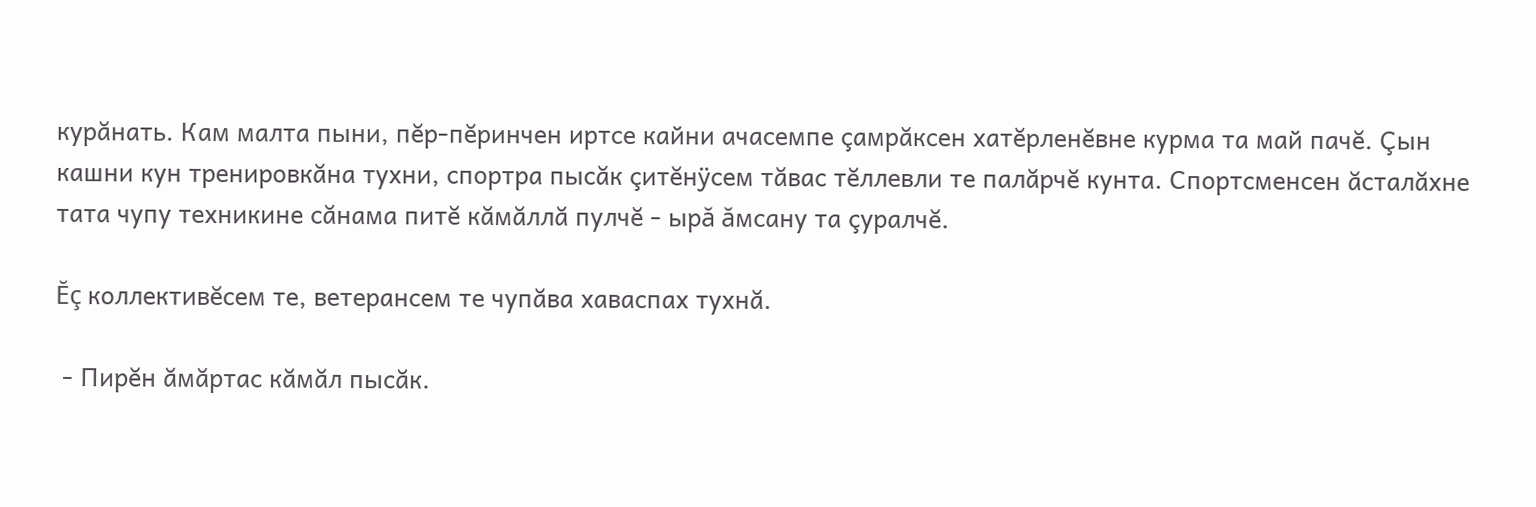курăнать. Кам малта пыни, пĕр-пĕринчен иртсе кайни ачасемпе çамрăксен хатĕрленĕвне курма та май пачĕ. Çын кашни кун тренировкăна тухни, спортра пысăк çитĕнÿсем тăвас тĕллевли те палăрчĕ кунта. Спортсменсен ăсталăхне тата чупу техникине сăнама питĕ кăмăллă пулчĕ - ырă ăмсану та çуралчĕ.

Ĕç коллективĕсем те, ветерансем те чупăва хаваспах тухнă.

 - Пирĕн ăмăртас кăмăл пысăк.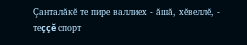Çанталăкĕ те пире валлиех - ăшă, хĕвеллĕ, - теççĕ спорт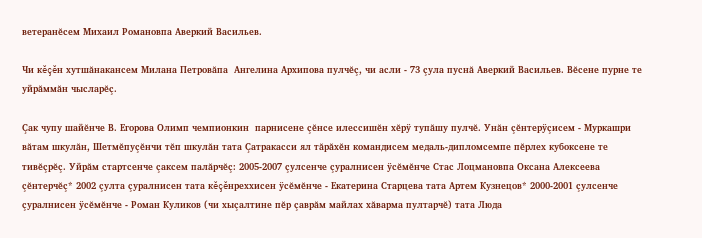ветеранĕсем Михаил Романовпа Аверкий Васильев.

Чи кĕçĕн хутшăнакансем Милана Петровăпа  Ангелина Архипова пулчĕç, чи асли - 73 çула пуснă Аверкий Васильев. Вĕсене пурне те уйрăммăн чысларĕç.

Çак чупу шайĕнче В. Егорова Олимп чемпионкин  парнисене çĕнсе илессишĕн хĕрÿ тупăшу пулчĕ. Унăн çĕнтерÿçисем - Муркашри вăтам шкулăн, Шетмĕпуçĕнчи тĕп шкулăн тата Çатракасси ял тăрăхĕн командисем медаль-дипломсемпе пĕрлех кубоксене те тивĕçрĕç. Уйрăм стартсенче çаксем палăрчĕç: 2005-2007 çулсенче çуралнисен ÿсĕмĕнче Стас Лоцмановпа Оксана Алексеева çĕнтерчĕç* 2002 çулта çуралнисен тата кĕçĕнреххисен ÿсĕмĕнче - Екатерина Старцева тата Артем Кузнецов* 2000-2001 çулсенче çуралнисен ÿсĕмĕнче - Роман Куликов (чи хыçалтине пĕр çаврăм майлах хăварма пултарчĕ) тата Люда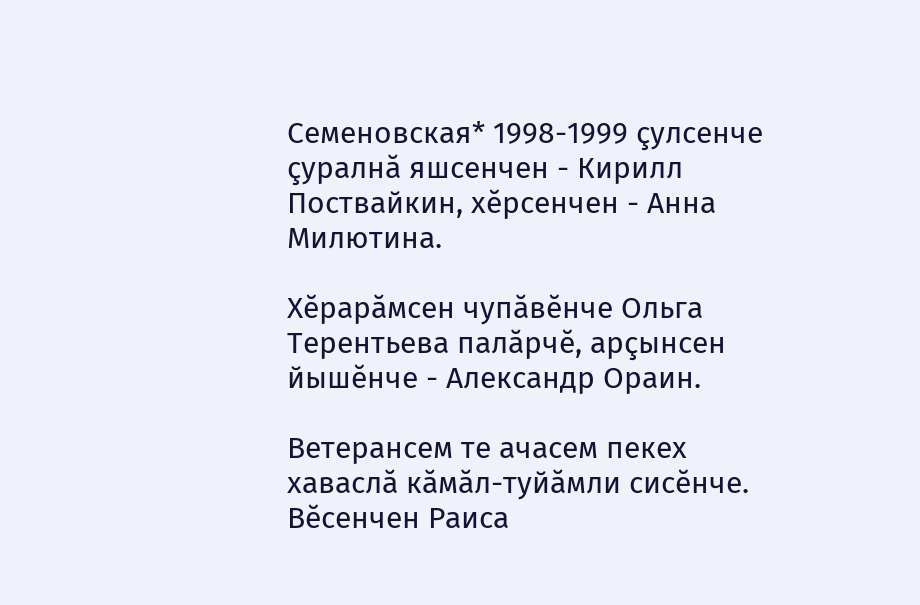Семеновская* 1998-1999 çулсенче çуралнă яшсенчен - Кирилл Поствайкин, хĕрсенчен - Анна Милютина.

Хĕрарăмсен чупăвĕнче Ольга Терентьева палăрчĕ, арçынсен йышĕнче - Александр Ораин.

Ветерансем те ачасем пекех хаваслă кăмăл-туйăмли сисĕнче. Вĕсенчен Раиса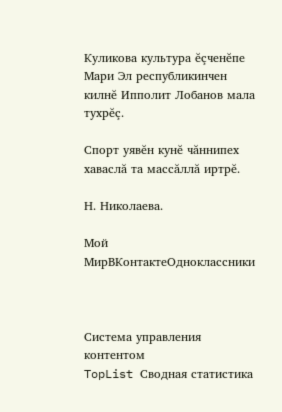Куликова культура ĕçченĕпе Мари Эл республикинчен килнĕ Ипполит Лобанов мала тухрĕç.

Спорт уявĕн кунĕ чăннипех хаваслă та массăллă иртрĕ.

Н. Николаева.

Мой МирВКонтактеОдноклассники



Система управления контентом
TopList Сводная статистика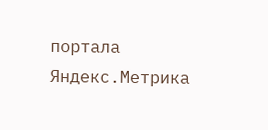портала Яндекс.Метрика